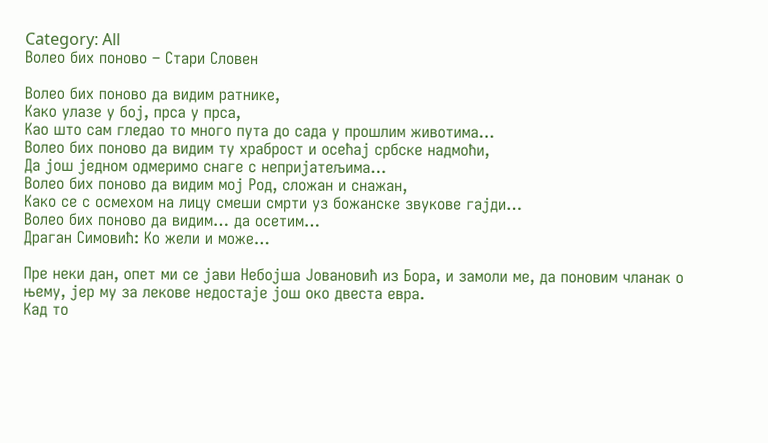Category: All
Волео бих поново – Стари Словен

Волео бих поново да видим ратнике,
Kако улазе у бој, прса у прса,
Kао што сам гледао то много пута до сада у прошлим животима…
Волео бих поново да видим ту храброст и осећај србске надмоћи,
Да још једном одмеримо снаге с непријатељима…
Волео бих поново да видим мој Род, сложан и снажан,
Како се с осмехом на лицу смеши смрти уз божанске звукове гајди…
Волео бих поново да видим… да осетим…
Драган Симовић: Ко жели и може…

Пре неки дан, опет ми се јави Небојша Јовановић из Бора, и замоли ме, да поновим чланак о њему, јер му за лекове недостаје још око двеста евра.
Кад то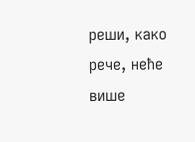реши, како рече, неће више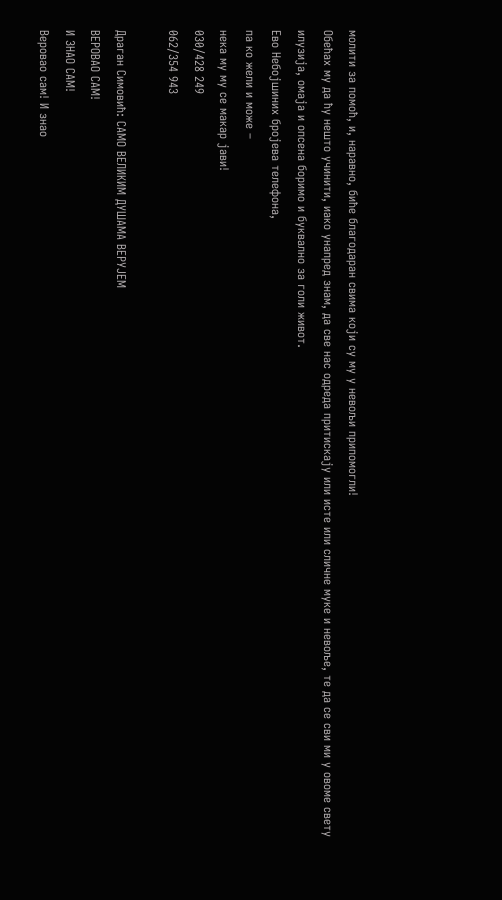молити за помоћ, и, наравно, биће благодаран свима који су му у невољи припомогли!
Обећах му да ћу нешто учинити, иако унапред знам, да све нас одреда притискају или исте или сличне муке и невоље, те да се сви ми у овоме свету илузија, омаја и опсена боримо и буквално за голи живот.
Ево Небојшиних бројева телефона,
па ко жели и може –
нека му му се макар јави!
030/428 249
062/354 943

Драган Симовић: САМО ВЕЛИКИМ ДУШАМА ВЕРУЈЕМ
ВЕРОВАО САМ!
И ЗНАО САМ!
Веровао сам! И знао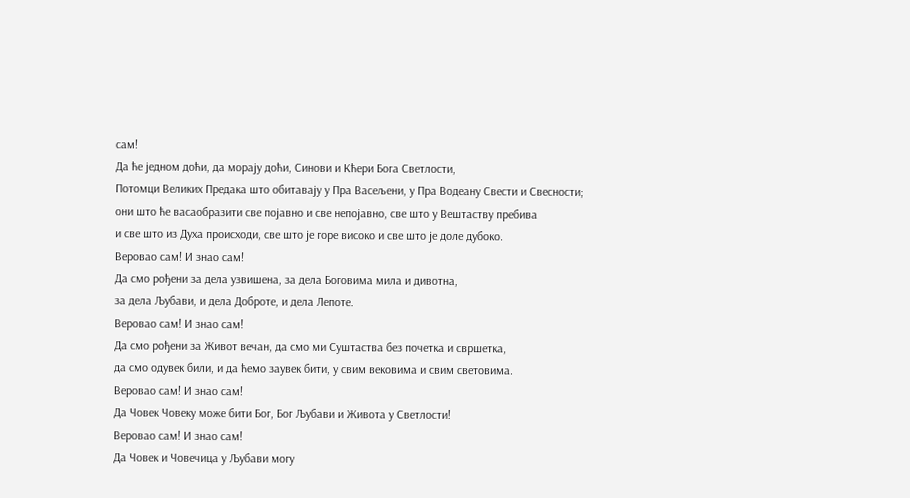сам!
Да ће једном доћи, да морају доћи, Синови и Кћери Бога Светлости,
Потомци Великих Предака што обитавају у Пра Васељени, у Пра Водеану Свести и Свесности;
они што ће васаобразити све појавно и све непојавно, све што у Вештаству пребива
и све што из Духа происходи, све што је горе високо и све што је доле дубоко.
Веровао сам! И знао сам!
Да смо рођени за дела узвишена, за дела Боговима мила и дивотна,
за дела Љубави, и дела Доброте, и дела Лепоте.
Веровао сам! И знао сам!
Да смо рођени за Живот вечан, да смо ми Суштаства без почетка и свршетка,
да смо одувек били, и да ћемо заувек бити, у свим вековима и свим световима.
Веровао сам! И знао сам!
Да Човек Човеку може бити Бог, Бог Љубави и Живота у Светлости!
Веровао сам! И знао сам!
Да Човек и Човечица у Љубави могу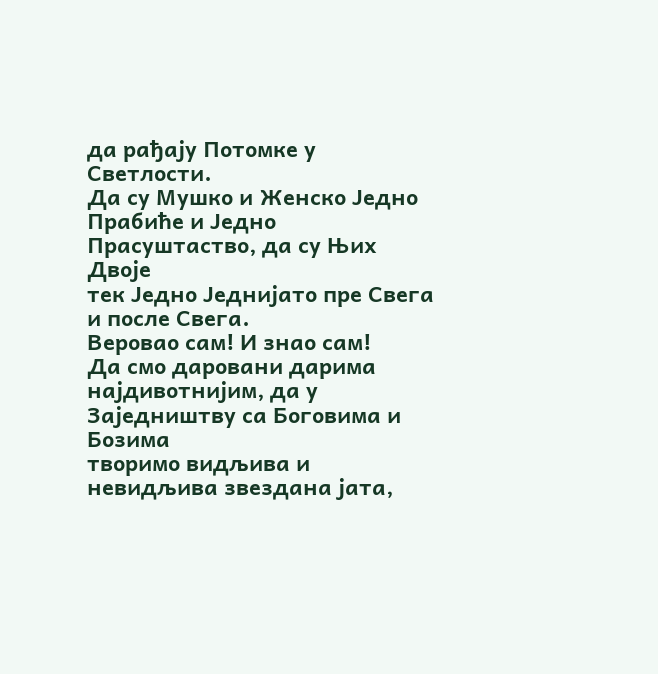да рађају Потомке у Светлости.
Да су Мушко и Женско Једно Прабиће и Једно Прасуштаство, да су Њих Двоје
тек Једно Једнијато пре Свега и после Свега.
Веровао сам! И знао сам!
Да смо даровани дарима најдивотнијим, да у Заједништву са Боговима и Бозима
творимо видљива и невидљива звездана јата,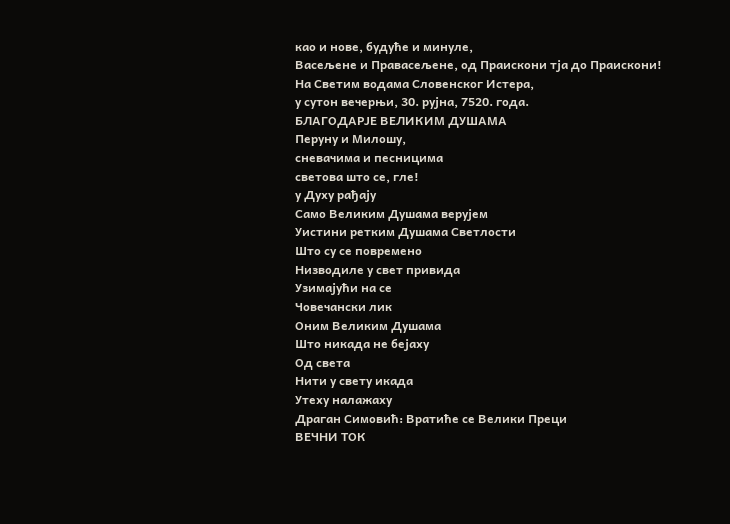као и нове, будуће и минуле,
Васељене и Правасељене, од Праискони тја до Праискони!
На Светим водама Словенског Истера,
у сутон вечерњи, 30. рујна, 7520. года.
БЛАГОДАРЈЕ ВЕЛИКИМ ДУШАМА
Перуну и Милошу,
сневачима и песницима
светова што се, гле!
у Духу рађају
Само Великим Душама верујем
Уистини ретким Душама Светлости
Што су се повремено
Низводиле у свет привида
Узимајући на се
Човечански лик
Оним Великим Душама
Што никада не бејаху
Од света
Нити у свету икада
Утеху налажаху
Драган Симовић: Вратиће се Велики Преци
ВЕЧНИ ТОК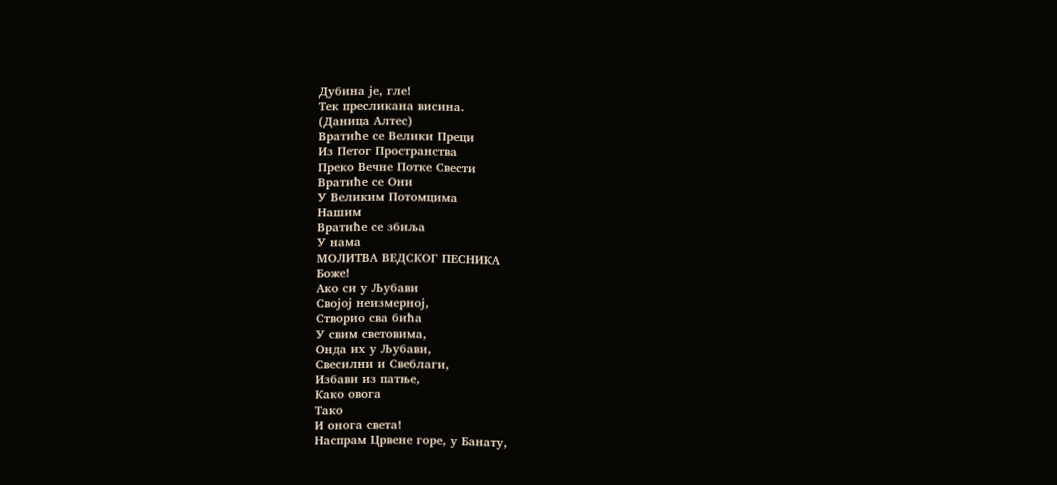Дубина је, гле!
Тек пресликана висина.
(Даница Алтес)
Вратиће се Велики Преци
Из Петог Пространства
Преко Вечне Потке Свести
Вратиће се Они
У Великим Потомцима
Нашим
Вратиће се збиља
У нама
МОЛИТВА ВЕДСКОГ ПЕСНИКА
Боже!
Ако си у Љубави
Својој неизмерној,
Створио сва бића
У свим световима,
Онда их у Љубави,
Свесилни и Свеблаги,
Избави из патње,
Како овога
Тако
И онога света!
Наспрам Црвене горе, у Банату,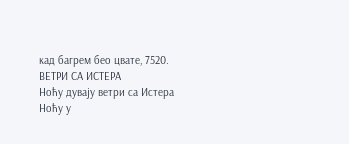кад багрем бео цвате, 7520.
ВЕТРИ СА ИСТЕРА
Ноћу дувају ветри са Истера
Ноћу у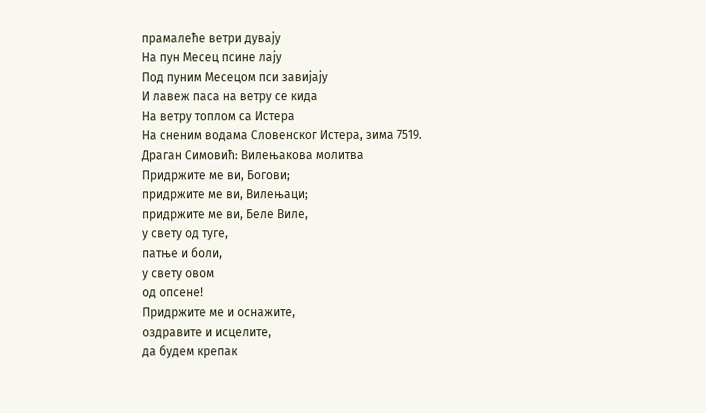прамалеће ветри дувају
На пун Месец псине лају
Под пуним Месецом пси завијају
И лавеж паса на ветру се кида
На ветру топлом са Истера
На сненим водама Словенског Истера, зима 7519.
Драган Симовић: Вилењакова молитва
Придржите ме ви, Богови;
придржите ме ви, Вилењаци;
придржите ме ви, Беле Виле,
у свету од туге,
патње и боли,
у свету овом
од опсене!
Придржите ме и оснажите,
оздравите и исцелите,
да будем крепак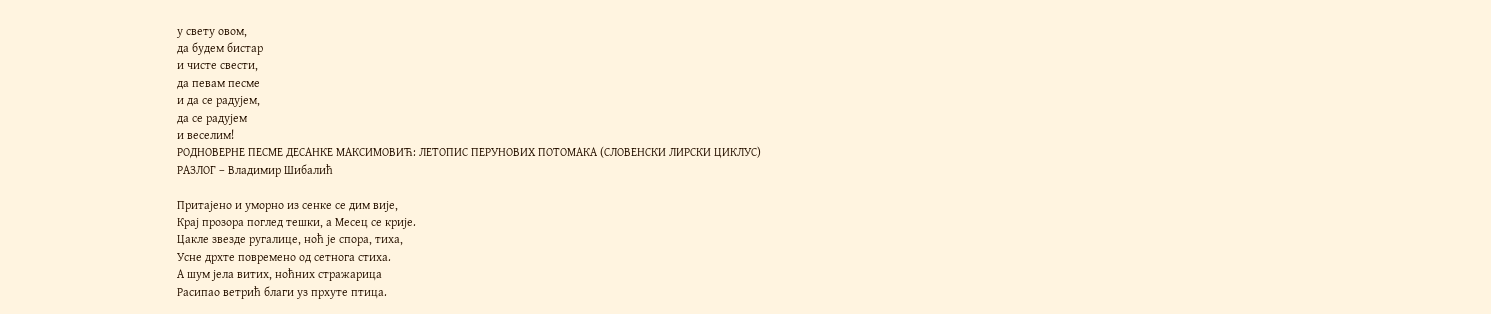у свету овом,
да будем бистар
и чисте свести,
да певам песме
и да се радујем,
да се радујем
и веселим!
РОДНОВЕРНЕ ПЕСМЕ ДЕСАНКЕ МАКСИМОВИЋ: ЛЕТОПИС ПЕРУНОВИХ ПОТОМАКА (СЛОВЕНСКИ ЛИРСКИ ЦИКЛУС)
РАЗЛОГ – Владимир Шибалић

Притајено и уморно из сенке се дим вије,
Крај прозора поглед тешки, а Месец се крије.
Цакле звезде ругалице, ноћ је спора, тиха,
Усне дрхте повремено од сетнога стиха.
А шум јела витих, ноћних стражарица
Расипао ветрић благи уз прхуте птица.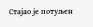Стајао је потуљен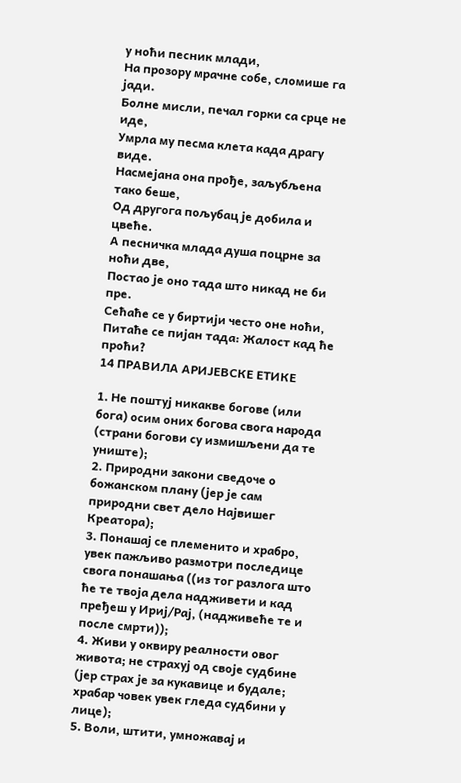у ноћи песник млади,
На прозору мрачне собе, сломише га јади.
Болне мисли, печал горки са срце не иде,
Умрла му песма клета када драгу виде.
Насмејана она прође, заљубљена тако беше,
Од другога пољубац је добила и цвеће.
А песничка млада душа поцрне за ноћи две,
Постао је оно тада што никад не би пре.
Сећаће се у биртији често оне ноћи,
Питаће се пијан тада: Жалост кад ће проћи?
14 ПРАВИЛА АРИЈЕВСКЕ ЕТИКЕ

1. Не поштуј никакве богове (или бога) осим оних богова свога народа (страни богови су измишљени да те униште);
2. Природни закони сведоче о божанском плану (јер је сам природни свет дело Највишег Креатора);
3. Понашај се племенито и храбро, увек пажљиво размотри последице свога понашања ((из тог разлога што ће те твоја дела надживети и кад пређеш у Ириј/Рај, (надживеће те и после смрти));
4. Живи у оквиру реалности овог живота; не страхуј од своје судбине (јер страх је за кукавице и будале; храбар човек увек гледа судбини у лице);
5. Воли, штити, умножавај и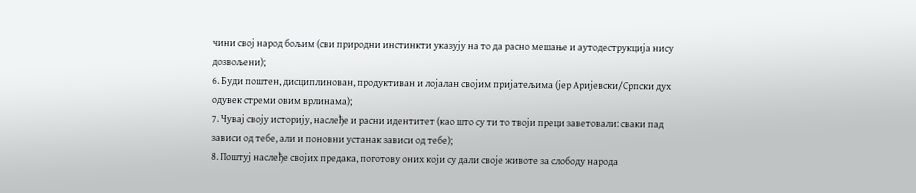чини свој народ бољим (сви природни инстинкти указују на то да расно мешање и аутодеструкција нису дозвољени);
6. Буди поштен, дисциплинован, продуктиван и лојалан својим пријатељима (јер Аријевски/Српски дух одувек стреми овим врлинама);
7. Чувај своју историју, наслеђе и расни идентитет (као што су ти то твоји преци заветовали: сваки пад зависи од тебе, али и поновни устанак зависи од тебе);
8. Поштуј наслеђе својих предака, поготову оних који су дали своје животе за слободу народа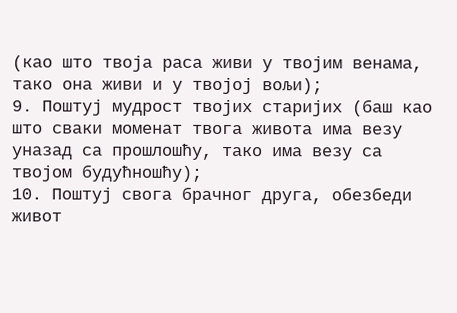(као што твоја раса живи у твојим венама, тако она живи и у твојој вољи);
9. Поштуј мудрост твојих старијих (баш као што сваки моменат твога живота има везу уназад са прошлошћу, тако има везу са твојом будућношћу);
10. Поштуј свога брачног друга, обезбеди живот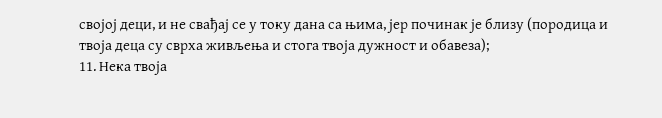својој деци, и не свађај се у току дана са њима, јер починак је близу (породица и твоја деца су сврха живљења и стога твоја дужност и обавеза);
11. Нека твоја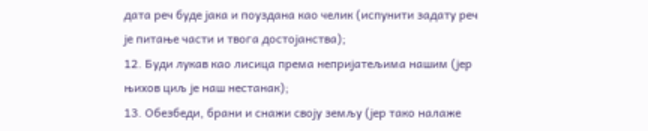дата реч буде јака и поуздана као челик (испунити задату реч је питање части и твога достојанства);
12. Буди лукав као лисица према непријатељима нашим (јер њихов циљ је наш нестанак);
13. Обезбеди, брани и снажи своју земљу (јер тако налаже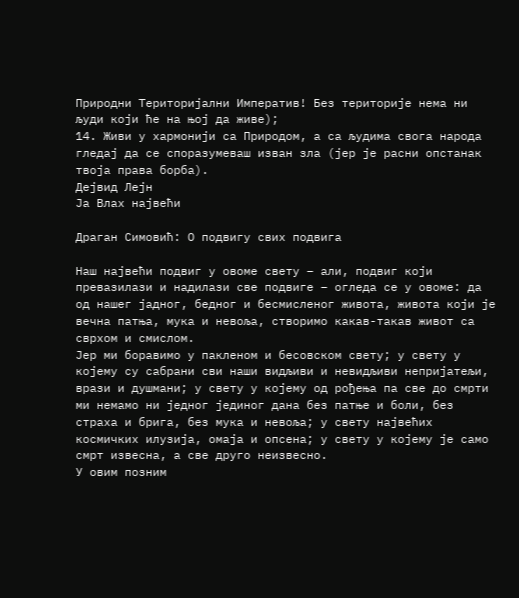Природни Територијални Императив! Без територије нема ни људи који ће на њој да живе);
14. Живи у хармонији са Природом, а са људима свога народа гледај да се споразумеваш изван зла (јер је расни опстанак твоја права борба).
Дeјвид Лејн
Ја Влах највећи

Драган Симовић: О подвигу свих подвига

Наш највећи подвиг у овоме свету – али, подвиг који превазилази и надилази све подвиге – огледа се у овоме: да од нашег јадног, бедног и бесмисленог живота, живота који је вечна патња, мука и невоља, створимо какав-такав живот са сврхом и смислом.
Јер ми боравимо у пакленом и бесовском свету; у свету у којему су сабрани сви наши видљиви и невидљиви непријатељи, врази и душмани; у свету у којему од рођења па све до смрти ми немамо ни једног јединог дана без патње и боли, без страха и брига, без мука и невоља; у свету највећих космичких илузија, омаја и опсена; у свету у којему је само смрт извесна, а све друго неизвесно.
У овим позним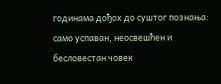годинама дођох до суштог познања: само успаван, неосвешћен и бесловестан човек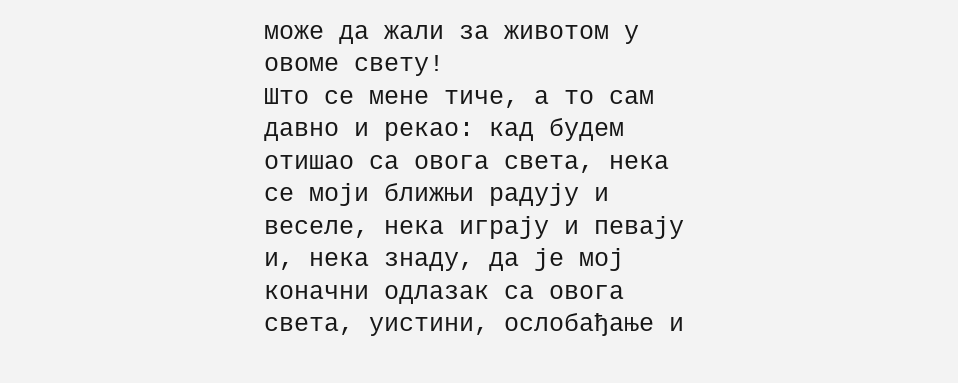може да жали за животом у овоме свету!
Што се мене тиче, а то сам давно и рекао: кад будем отишао са овога света, нека се моји ближњи радују и веселе, нека играју и певају и, нека знаду, да је мој коначни одлазак са овога света, уистини, ослобађање и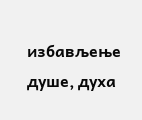избављење душе, духа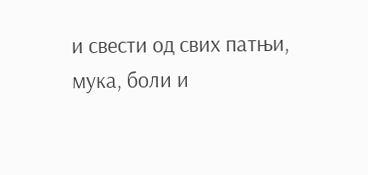и свести од свих патњи, мука, боли и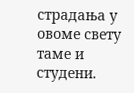страдања у овоме свету таме и студени.